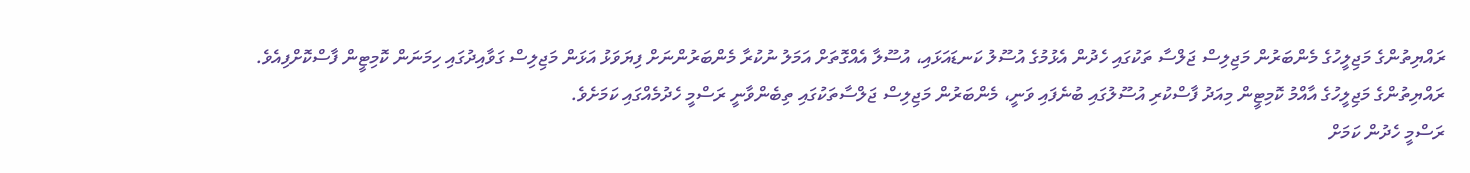ރައްޔިތުންގެ މަޖިލީހުގެ މެންބަރުން މަޖިލިސް ޖަލްސާ ތަކުގައި ހެދުން އެޅުމުގެ އުސޫލު ކަނޑައަޅައި، އުސޫލާ އެއްގޮތަށް އަމަލު ނުކުރާ މެންބަރުންނަށް ފިޔަވަޅު އަޅަން މަޖިލިސް ގަވާއިދުގައި ހިމަނަން ކޮމިޓީން ފާސްކޮށްފިއެވެ.
ރައްޔިތުންގެ މަޖިލީހުގެ އާއްމު ކޮމިޓީން މިއަދު ފާސްކުރި އުސޫލުގައި ބުނެފައި ވަނީ، މެންބަރުން މަޖިލިސް ޖަލްސާތަކުގައި ތިބެންވާނީ ރަސްމީ ހެދުމެއްގައި ކަމަށެވެ.
ރަސްމީ ހެދުން ކަމަށް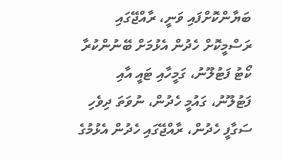ބަޔާންކޮށްފައި ވަނީ، ރާއްޖޭގައި ރަސްމީކޮށް ހެދުން އެޅުމަށް ބޭނުންކުރާ ކޯޓު ފަޓުލޫނު، ގަމީހާއި ޓައީ އާއި ފަޓުލޫނު، ގައުމީ ހެދުން، ނުވަތަ ދިވެހި ސަގާފީ ހެދުން، ރާއްޖޭގައި ހެދުން އެޅުމުގެ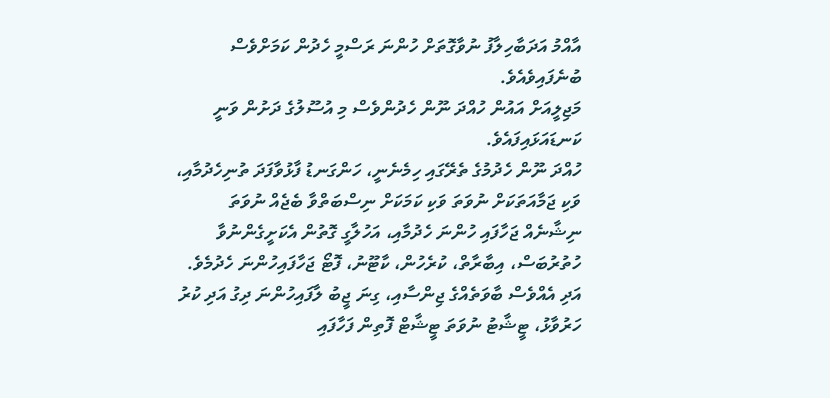އާއްމު އަދަބާހިލާފު ނުވާގޮތަށް ހުންނަ ރަސްމީ ހެދުން ކަމަށްވެސް ބުނެފައިވެއެވެ.
މަޖިލީއަށް އައުން ހުއްދަ ނޫން ހެދުންވެސް މި އުސޫލުގެ ދަށުން ވަނީ ކަނޑައަޅައިފައެވެ.
ހުއްދަ ނޫން ހެދުމުގެ ތެރޭގައި ހިމެނެނީ، ހަންގަނޑު ފާޅުވާފަދަ ތުނިހެދުމާއި، ވަކި ޖަމާއަތަކަށް ނުވަތަ ވަކި ކަމަކަށް ނިސްބަތްވާ ބެޖެއް ނުވަތަ ނިޝާނެއް ޖަހާފައި ހުންނަ ހެދުމާއި، އަހުލާގީ ގޮތުން އެކަށީގެންނުވާ ހުތުރުބަސް، އިބާރާތް، ކުރެހުން، ކާޓޫނު، ފޮޓޯ ޖަހާފައިހުންނަ ހެދުމެވެ. އަދި އެއްވެސް ބާވަތެއްގެ ޖިންސާއި، ގިނަ ޖީބު ލާފައިހުންނަ ދިގު އަދި ކުރު ހަރުވާޅު، ޓީޝާޓު ނުވަތަ ޓީޝާޓް ފޮތިން ފަހާފައި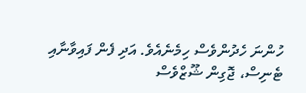ހުންނަ ހެދުންވެސް ހިމެނެއެވެ. އަދި ފެން ފައިވާނާއި ޓެނިސް، ޖޮގިން ޝޫޒްވެސް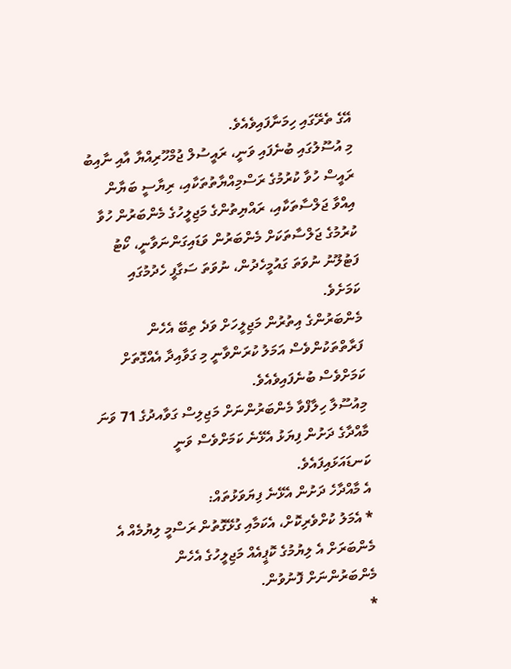އޭގެ ތެރޭގައި ހިމަނާފައިވެއެވެ.
މި އުސޫލުގައި ބުނެފައި ވަނީ، ރައީސުލް ޖުމްހޫރިއްޔާ އާއި ނާއިބު ރައީސް ހުވާ ކުރުމުގެ ރަސްމިއްޔާތުތަކާއި، ރިޔާސީ ބަޔާން އިއްވާ ޖަލްސާތަކާއި، ރައްޔިތުންގެ މަޖިލީހުގެ މެންބަރުން ހުވާ ކުރުމުގެ ޖަލްސާތަކަށް މެންބަރުން ވަޑައިގަންނަވާނީ، ކޯޓު ފަޓުލޫނު ނުވަތަ ގައުމީހެދުން، ނުވަތަ ސަގާފީ ހެދުމުގައި ކަމަށެވެ.
މެންބަރުންގެ އިތުރުން މަޖިލީހަށް ވަދެ ތިބޭ އެހެން ފަރާތްތަކުންވެސް އަމަލު ކުރަންވާނީ މި ގަވާއިދާ އެއްގޮތަށް ކަމަށްވެސް ބުނެފައިވެއެވެ.
މިއުސޫލާ ހިލާފްވާ މެންބަރުންނަށް މަޖިލިސް ގަވާއދުގެ 71 ވަނަ މާއްދާގެ ދަށުން ފިޔަޅު އެޅޭނެ ކަމަށްވެސް ވަނީ ކަނޑައަޅައިފައެވެ.
އެ މާއްދާހެ ދަށުން އެޅޭނެ ފިޔަވަޅުތައް:
* އެމަލު ކުށްވެރިކޮށް، އެކަމާއި ގުޅޭގޮތުން ރަސްމީ ލިޔުމެއް އެ މެންބަރަށް އެ ލިޔުމުގެ ކޮޕީއެއް މަޖިލީހުގެ އެހެން މެންބަރުންނަށް ފޮނުވުން.
*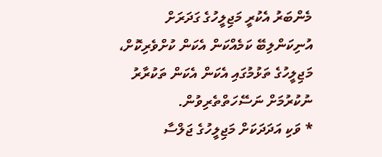މެންބަރު އެކުރީ މަޖިލީހުގެ ގަދަރަށް އުނިކަންލިބޭ ކަމެއްކަން އެކަން ކުށްވެރިކޮށް، މަޖިލީހުގެ ތަޅުމުގައި އެކަން އެކަން ތަކުރާރު ނުކުރުމަށް ނަސޭހަތްތެރިވުން.
* ވަކި އަދަދަކަށް މަޖިލީހުގެ ޖަލްސާ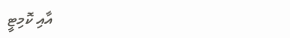އާއި ކޮމިޓީ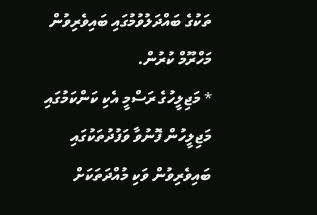ތަކުގެ ބައްދަލުވުމުގައި ބައިވެރިވުން މަހްރޫމް ކުރުން.
* މަޖިލީހުގެ ރަސްމީ އެކި ކަންކަމުގައި މަޖިލީހުން ފޮނުވާ ވަފުދުތަކުގައި ބައިވެރިވުން ވަކި މުއްދަތަކަށް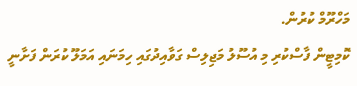މަހްރޫމް ކުރުން.
ކޮމިޓީން ފާސްކުރި މި އުސޫލު މަޖިލިސް ގަވާއިދުގައި ހިމަނައި އަމަލޫ ކުރަން ފަށާނީ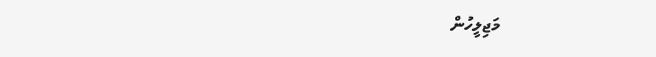މަޖިލީހުން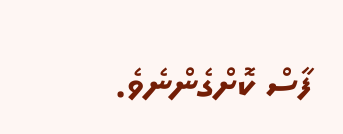ފާސް ކޮށްގެންނެވެ.